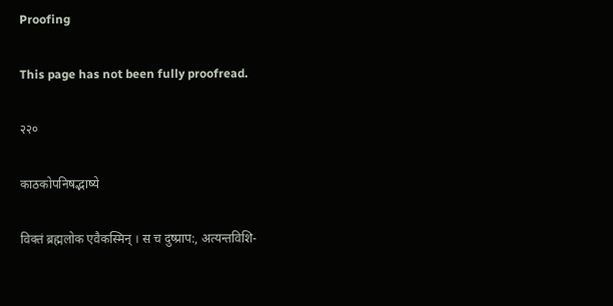Proofing

This page has not been fully proofread.

२२०

काठकोपनिषद्भाष्ये

विक्तं ब्रह्मलोक एवैकस्मिन् । स च दुष्प्राप:, अत्यन्तविशि-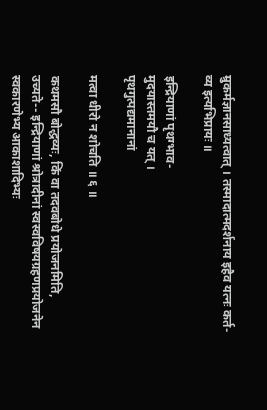म्रुकर्मज्ञानसाध्यत्वात् । तस्मादात्मदर्शनाय इहैव यत्नः कर्त-
व्य इत्यभिप्रायः ॥

इन्द्रियाणां पृथग्भाव-
मुदयास्तमयौ च यत् ।
पृथगुत्पद्यमानानां

मत्वा धीरो न शोचति ॥ ६ ॥

कथमसौ बोद्धव्यः, किं वा तदवबोधे प्रयोजनमिति,
उच्यते-- इन्द्रियाणां श्रोत्रादीनां स्वस्वविषयग्रहणप्रयोजनेन
स्वकारणेभ्य आकाशादिभ्यः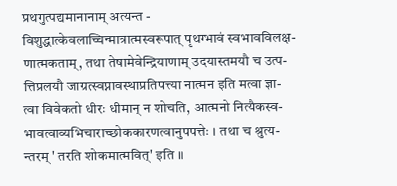प्रथगुत्पद्यमानानाम् अत्यन्त -
विशुद्धात्केवलाच्चिन्मात्रात्मस्वरूपात् पृथग्भावं स्वभावविलक्ष-
णात्मकताम्, तथा तेषामेवेन्द्रियाणाम् उदयास्तमयौ च उत्प-
त्तिप्रलयौ जाग्रत्स्वप्नावस्थाप्रतिपत्त्या नात्मन इति मत्वा ज्ञा-
त्वा विवेकतो धीरः धीमान् न शोचति, आत्मनो नित्यैकस्व-
भावत्वाव्यभिचाराच्छोककारणत्वानुपपत्तेः । तथा च श्रुत्य-
न्तरम् ' तरति शोकमात्मवित्' इति ॥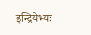इन्द्रियेभ्यः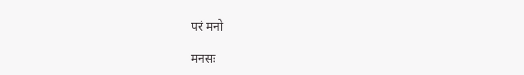परं मनो

मनसः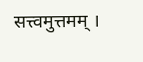सत्त्वमुत्तमम् ।